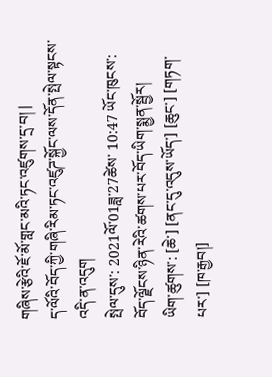གཞིས་རྩེའི་ཇོ་མོ་གླང་མའི་ཏང་འཛུགས་དྲ་བ། |
ད་ལོའི་བོད་ཀྱི་གཞི་རིམ་ཏང་འཛུཌ་སྐྱོང་ལས་དོན་སྤེལ་སྟངས་འདི་ན་འདུག
སྤེལ་དུས་: 2021ལོ་01ཟླ་27ཚེས་ 10:47 ཡོང་ཁུངས་: བོད་ལྗོངས་ཉིན་རེའི་ཚགས་པར་བོད་ཡིག་སྨྱན་སྦྱོར།
ཡིག་ཚུགས་: [ཆེ་] [ནང་དུ་འདུས་ཡོད་] [ཆུང་] [གཏག་པར་] [ཁ་རྒྱབ།]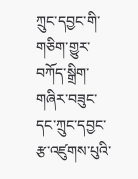ཀྲུང་དབྱང་གི་གཅིག་གྱུར་བཀོད་སྒྲིག་གཞིར་བཟུང་དང་ཀྲུང་དབྱང་རྩ་འཛུགས་པུའི་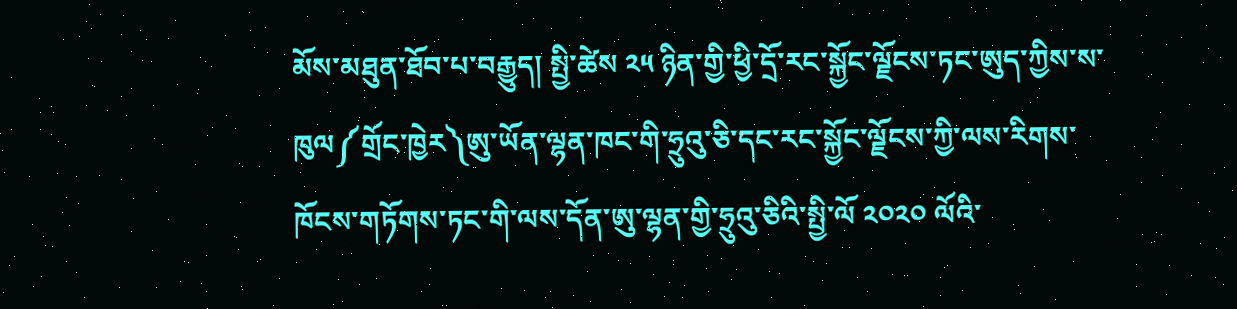མོས་མཐུན་ཐོབ་པ་བརྒྱུད། སྤྱི་ཚེས ༢༥ ཉིན་གྱི་ཕྱི་དྲོ་རང་སྐྱོང་ལྗོངས་ཏང་ཨུད་ཀྱིས་ས་ཁུལ༼གྲོང་ཁྱེར༽ཨུ་ཡོན་ལྷན་ཁང་གི་ཧྲུའུ་ཅི་དང་རང་སྐྱོང་ལྗོངས་ཀྱི་ལས་རིགས་ཁོངས་གཏོགས་ཏང་གི་ལས་དོན་ཨུ་ལྷན་གྱི་ཧྲུའུ་ཅིའི་སྤྱི་ལོ ༢༠༢༠ ལོའི་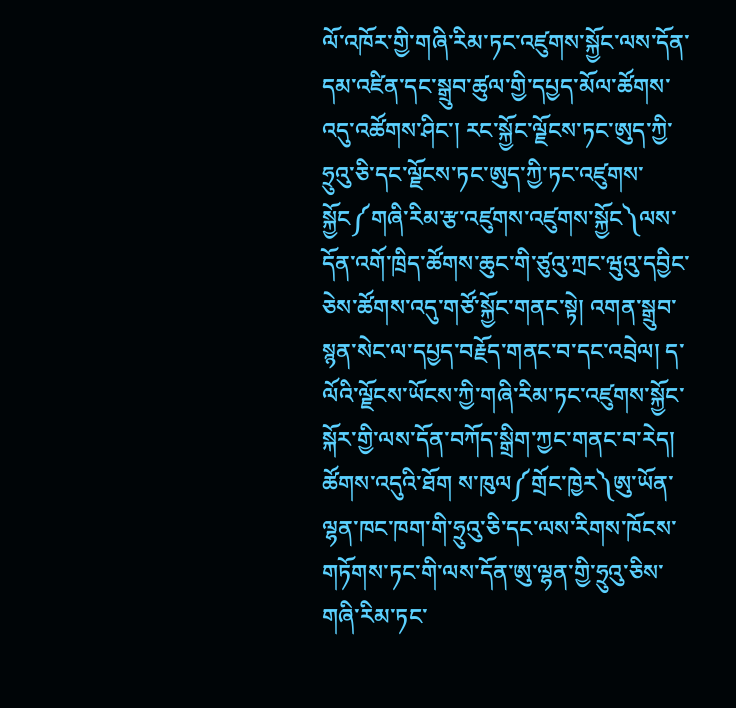ལོ་འཁོར་གྱི་གཞི་རིམ་ཏང་འཛུགས་སྐྱོང་ལས་དོན་དམ་འཛིན་དང་སྒྲུབ་ཚུལ་གྱི་དཔྱད་མོལ་ཚོགས་འདུ་འཚོགས་ཤིང་། རང་སྐྱོང་ལྗོངས་ཏང་ཨུད་ཀྱི་ཧྲུའུ་ཅི་དང་ལྗོངས་ཏང་ཨུད་ཀྱི་ཏང་འཛུགས་སྐྱོང༼གཞི་རིམ་རྩ་འཛུགས་འཛུགས་སྐྱོང༽ལས་དོན་འགོ་ཁྲིད་ཚོགས་ཆུང་གི་ཙུའུ་ཀྲང་ཝུའུ་དབྱིང་ཅེས་ཚོགས་འདུ་གཙོ་སྐྱོང་གནང་སྟེ། འགན་སྒྲུབ་སྙན་སེང་ལ་དཔྱད་བརྗོད་གནང་བ་དང་འབྲེལ། ད་ལོའི་ལྗོངས་ཡོངས་ཀྱི་གཞི་རིམ་ཏང་འཛུགས་སྐྱོང་སྐོར་གྱི་ལས་དོན་བཀོད་སྒྲིག་ཀྱང་གནང་བ་རེད།
ཚོགས་འདུའི་ཐོག ས་ཁུལ༼གྲོང་ཁྱེར༽ཨུ་ཡོན་ལྷན་ཁང་ཁག་གི་ཧྲུའུ་ཅི་དང་ལས་རིགས་ཁོངས་གཏོགས་ཏང་གི་ལས་དོན་ཨུ་ལྷན་གྱི་ཧྲུའུ་ཅིས་གཞི་རིམ་ཏང་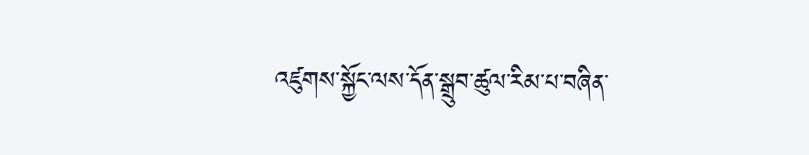འཛུགས་སྐྱོང་ལས་དོན་སྒྲུབ་ཚུལ་རིམ་པ་བཞིན་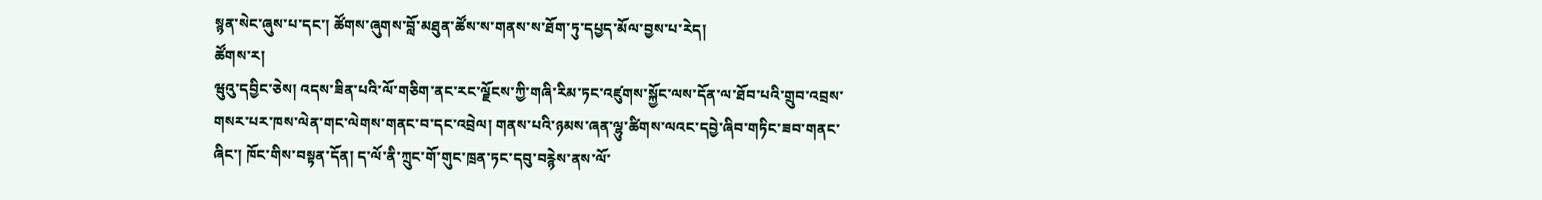སྙན་སེང་ཞུས་པ་དང་། ཚོགས་ཞུགས་བློ་མཐུན་ཚོས་ས་གནས་ས་ཐོག་ཏུ་དཔྱད་མོལ་བྱས་པ་རེད།
ཚོགས་ར།
ཝུའུ་དབྱིང་ཅེས། འདས་ཟིན་པའི་ལོ་གཅིག་ནང་རང་ལྗོངས་ཀྱི་གཞི་རིམ་ཏང་འཛུགས་སྐྱོང་ལས་དོན་ལ་ཐོབ་པའི་གྲུབ་འབྲས་གསར་པར་ཁས་ལེན་གང་ལེགས་གནང་བ་དང་འབྲེལ། གནས་པའི་ཉམས་ཞན་ལྷུ་ཚིགས་ལའང་དབྱེ་ཞིབ་གཏིང་ཟབ་གནང་ཞིང་། ཁོང་གིས་བསྟན་དོན། ད་ལོ་ནི་ཀྲུང་གོ་གུང་ཁྲན་ཏང་དབུ་བརྙེས་ནས་ལོ་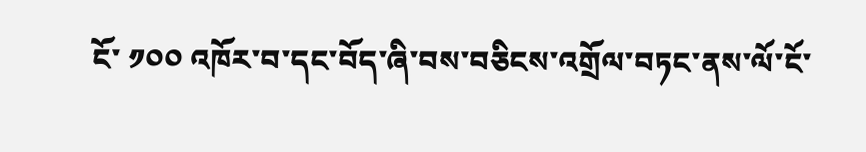ངོ་ ༡༠༠ འཁོར་བ་དང་བོད་ཞི་བས་བཅིངས་འགྲོལ་བཏང་ནས་ལོ་ངོ་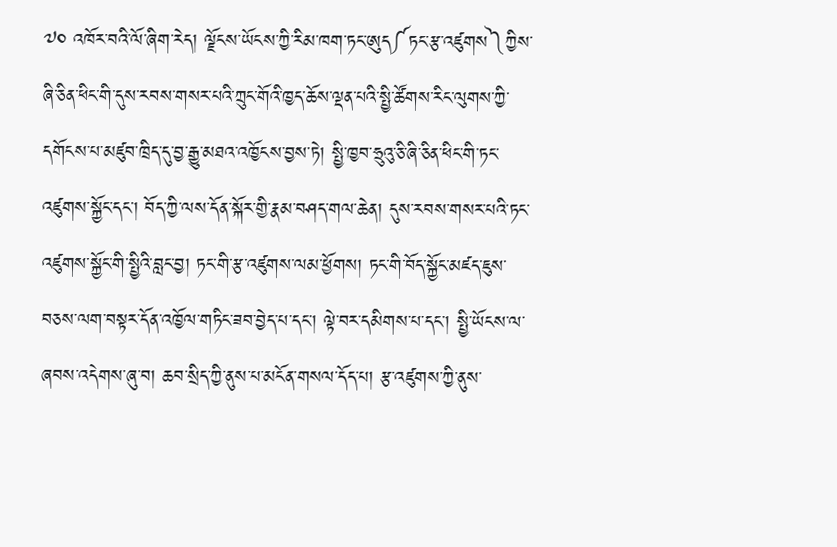༧༠ འཁོར་བའི་ལོ་ཞིག་རེད། ལྗོངས་ཡོངས་ཀྱི་རིམ་ཁག་ཏང་ཨུད༼ཏང་རྩ་འཛུགས༽ཀྱིས་ཞི་ཅིན་ཕིང་གི་དུས་རབས་གསར་པའི་ཀྲུང་གོའི་ཁྱད་ཆོས་ལྡན་པའི་སྤྱི་ཚོགས་རིང་ལུགས་ཀྱི་དགོངས་པ་མཛུབ་ཁྲིད་དུ་བྱ་རྒྱུ་མཐའ་འཁྱོངས་བྱས་ཏེ། སྤྱི་ཁྱབ་ཧྲུའུ་ཅི་ཞི་ཅིན་ཕིང་གི་ཏང་འཛུགས་སྐྱོང་དང་། བོད་ཀྱི་ལས་དོན་སྐོར་གྱི་རྣམ་བཤད་གལ་ཆེན། དུས་རབས་གསར་པའི་ཏང་འཛུགས་སྐྱོང་གི་སྤྱིའི་བླང་བྱ། ཏང་གི་རྩ་འཛུགས་ལམ་ཕྱོགས། ཏང་གི་བོད་སྐྱོང་མཛད་ཇུས་བཅས་ལག་བསྟར་དོན་འཁྱོལ་གཏིང་ཟབ་བྱེད་པ་དང་། ལྟེ་བར་དམིགས་པ་དང་། སྤྱི་ཡོངས་ལ་ཞབས་འདེགས་ཞུ་བ། ཆབ་སྲིད་ཀྱི་ནུས་པ་མངོན་གསལ་དོད་པ། རྩ་འཛུགས་ཀྱི་ནུས་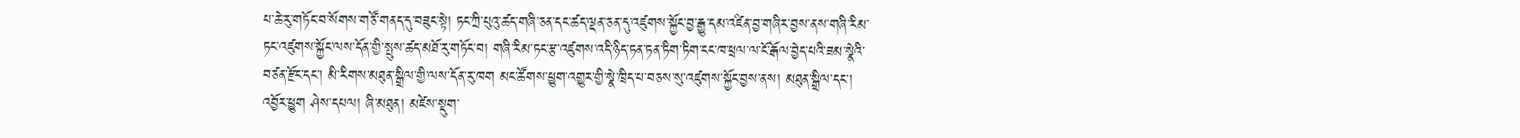པ་ཆེ་རུ་གཏོང་བ་སོགས་གཙོ་གནད་དུ་བཟུང་སྟེ། ཏང་ཀྲི་པུའུ་ཚད་གཞི་ཅན་དང་ཚད་ལྡན་ཅན་དུ་འཛུགས་སྐྱོང་བྱ་རྒྱུ་དམ་འཛིན་བྱ་གཞིར་བྱས་ནས་གཞི་རིམ་ཏང་འཛུགས་སྐྱོང་ལས་དོན་གྱི་སྤུས་ཚད་མཐོ་རུ་གཏོང་བ། གཞི་རིམ་ཏང་རྩ་འཛུགས་འདི་ཉིད་ཏན་ཏན་ཏིག་ཏིག་ངང་ཁ་ཕྲལ་ལ་ངོ་རྒོལ་བྱེད་པའི་ཟམ་སྣེའི་བཙན་རྫོང་དང་། མི་རིགས་མཐུན་སྒྲིལ་གྱི་ལས་དོན་རུ་ཁག མང་ཚོགས་ཕྱུག་འགྱུར་གྱི་སྣེ་ཁྲིད་པ་བཅས་སུ་འཛུགས་སྐྱོང་བྱས་ནས། མཐུན་སྒྲིལ་དང་། འབྱོར་ཕྱུག ཤེས་དཔལ། ཞི་མཐུན། མཛེས་སྡུག་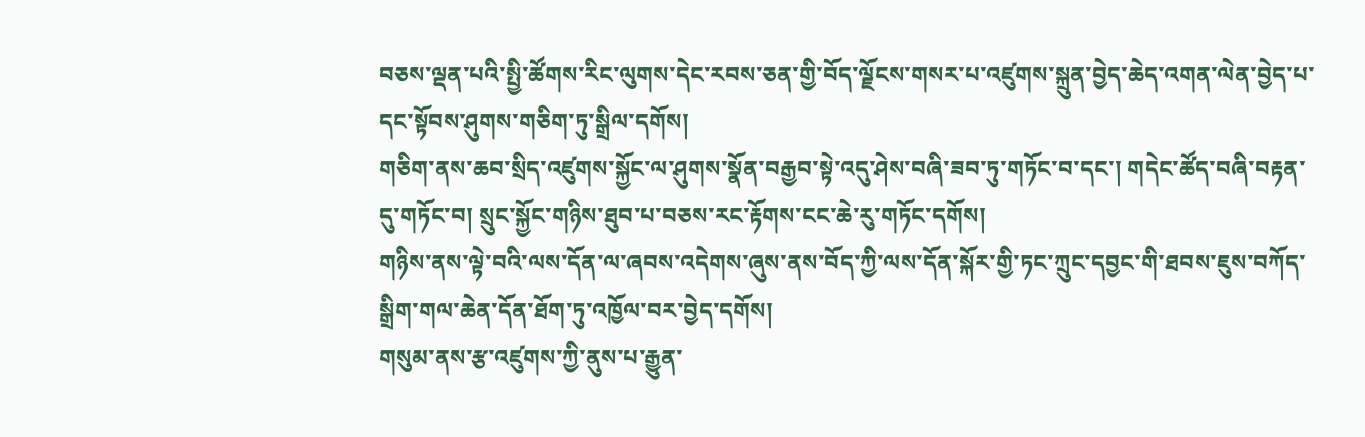བཅས་ལྡན་པའི་སྤྱི་ཚོགས་རིང་ལུགས་དེང་རབས་ཅན་གྱི་བོད་ལྗོངས་གསར་པ་འཛུགས་སྐྲུན་བྱེད་ཆེད་འགན་ལེན་བྱེད་པ་དང་སྟོབས་ཤུགས་གཅིག་ཏུ་སྒྲིལ་དགོས།
གཅིག་ནས་ཆབ་སྲིད་འཛུགས་སྐྱོང་ལ་ཤུགས་སྣོན་བརྒྱབ་སྟེ་འདུ་ཤེས་བཞི་ཟབ་ཏུ་གཏོང་བ་དང་། གདེང་ཚོད་བཞི་བརྟན་དུ་གཏོང་བ། སྲུང་སྐྱོང་གཉིས་ཐུབ་པ་བཅས་རང་རྟོགས་ངང་ཆེ་རུ་གཏོང་དགོས།
གཉིས་ནས་ལྟེ་བའི་ལས་དོན་ལ་ཞབས་འདེགས་ཞུས་ནས་བོད་ཀྱི་ལས་དོན་སྐོར་གྱི་ཏང་ཀྲུང་དབྱང་གི་ཐབས་ཇུས་བཀོད་སྒྲིག་གལ་ཆེན་དོན་ཐོག་ཏུ་འཁྱོལ་བར་བྱེད་དགོས།
གསུམ་ནས་རྩ་འཛུགས་ཀྱི་ནུས་པ་རྒྱུན་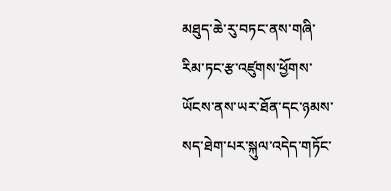མཐུད་ཆེ་རུ་བཏང་ནས་གཞི་རིམ་ཏང་རྩ་འཛུགས་ཕྱོགས་ཡོངས་ནས་ཡར་ཐོན་དང་ཉམས་སད་ཐེག་པར་སྐུལ་འདེད་གཏོང་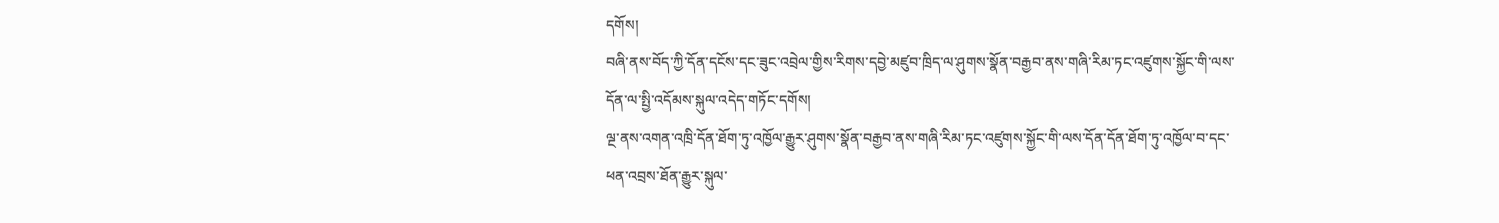དགོས།
བཞི་ནས་བོད་ཀྱི་དོན་དངོས་དང་ཟུང་འབྲེལ་གྱིས་རིགས་དབྱེ་མཛུབ་ཁྲིད་ལ་ཤུགས་སྣོན་བརྒྱབ་ནས་གཞི་རིམ་ཏང་འཛུགས་སྐྱོང་གི་ལས་དོན་ལ་སྤྱི་འདོམས་སྐུལ་འདེད་གཏོང་དགོས།
ལྔ་ནས་འགན་འཁྲི་དོན་ཐོག་ཏུ་འཁྱོལ་རྒྱུར་ཤུགས་སྣོན་བརྒྱབ་ནས་གཞི་རིམ་ཏང་འཛུགས་སྐྱོང་གི་ལས་དོན་དོན་ཐོག་ཏུ་འཁྱོལ་བ་དང་ཕན་འབྲས་ཐོན་རྒྱུར་སྐུལ་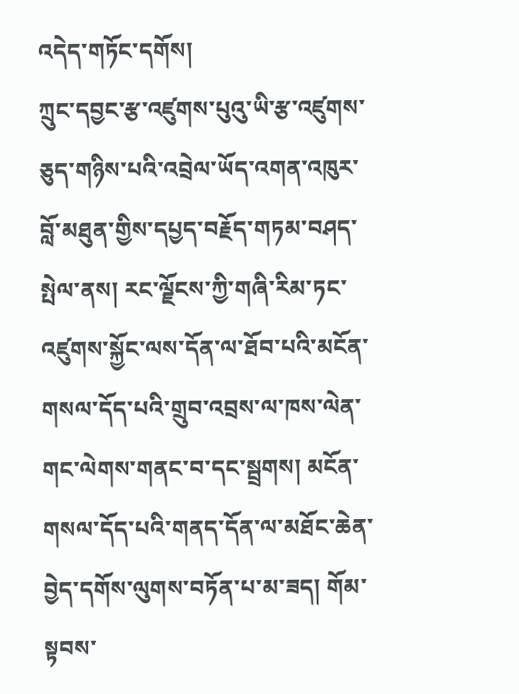འདེད་གཏོང་དགོས།
ཀྲུང་དབྱང་རྩ་འཛུགས་པུའུ་ཡི་རྩ་འཛུགས་ཅུད་གཉིས་པའི་འབྲེལ་ཡོད་འགན་འཁུར་བློ་མཐུན་གྱིས་དཔྱད་བརྗོད་གཏམ་བཤད་སྤེལ་ནས། རང་ལྗོངས་ཀྱི་གཞི་རིམ་ཏང་འཛུགས་སྐྱོང་ལས་དོན་ལ་ཐོབ་པའི་མངོན་གསལ་དོད་པའི་གྲུབ་འབྲས་ལ་ཁས་ལེན་གང་ལེགས་གནང་བ་དང་སྦྲགས། མངོན་གསལ་དོད་པའི་གནད་དོན་ལ་མཐོང་ཆེན་བྱེད་དགོས་ལུགས་བཏོན་པ་མ་ཟད། གོམ་སྟབས་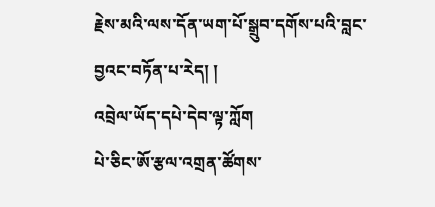རྗེས་མའི་ལས་དོན་ཡག་པོ་སྒྲུབ་དགོས་པའི་བླང་བྱའང་བཏོན་པ་རེད། །
འབྲེལ་ཡོད་དཔེ་དེབ་ལྟ་ཀློག
པེ་ཅིང་ཨོ་རྩལ་འགྲན་ཚོགས་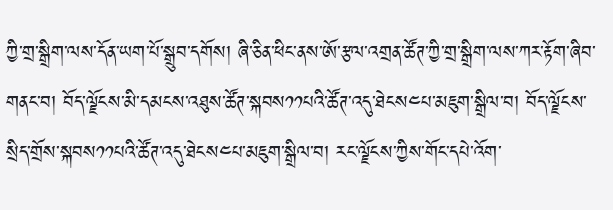ཀྱི་གྲ་སྒྲིག་ལས་དོན་ཡག་པོ་སྒྲུབ་དགོས། ཞི་ཅིན་ཕིང་ནས་ཨོ་རྩལ་འགྲན་ཚོཊ་ཀྱི་གྲ་སྒྲིག་ལས་ཀར་རྟོག་ཞིབ་གནང་བ། བོད་ལྗོངས་མི་དམངས་འཐུས་ཚོཊ་སྐབས༡༡པའི་ཚོཊ་འདུ་ཐེངས༤པ་མཇུག་སྒྲིལ་བ། བོད་ལྗོངས་སྲིད་གྲོས་སྐབས༡༡པའི་ཚོཊ་འདུ་ཐེངས༤པ་མཇུག་སྒྲིལ་བ། རང་ལྗོངས་ཀྱིས་གོང་དཔེ་འོག་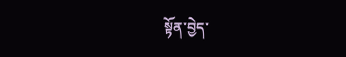སྟོན་བྱེད་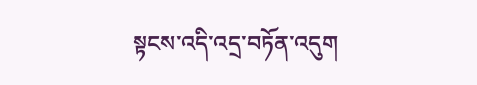སྟངས་འདི་འདྲ་བཏོན་འདུག